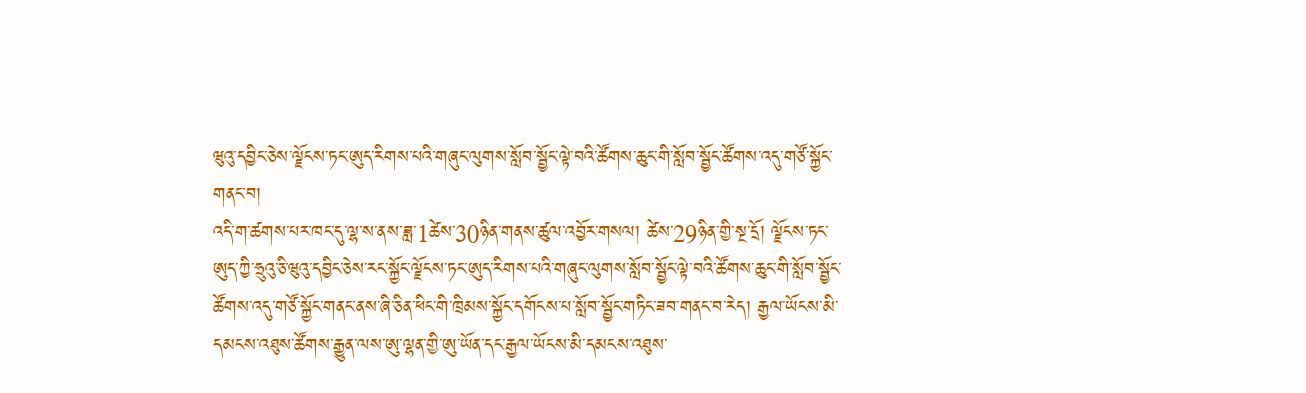ཝུའུ་དབྱིང་ཅེས་ལྗོངས་ཏང་ཨུད་རིགས་པའི་གཞུང་ལུགས་སློབ་སྦྱོང་ལྟེ་བའི་ཚོགས་ཆུང་གི་སློབ་སྦྱོང་ཚོགས་འདུ་གཙོ་སྐྱོང་གནང་བ།
འདི་ག་ཚགས་པར་ཁང་དུ་ལྷ་ས་ནས་ཟླ་1ཚེས་30ཉིན་གནས་ཚུལ་འབྱོར་གསལ། ཚེས་29ཉིན་གྱི་སྔ་དྲོ། ལྗོངས་ཏང་ཨུད་ཀྱི་ཧྲུའུ་ཅི་ཝུའུ་དབྱིང་ཅེས་རང་སྐྱོང་ལྗོངས་ཏང་ཨུད་རིགས་པའི་གཞུང་ལུགས་སློབ་སྦྱོང་ལྟེ་བའི་ཚོགས་ཆུང་གི་སློབ་སྦྱོང་ཚོགས་འདུ་གཙོ་སྐྱོང་གནང་ནས་ཞི་ཅིན་ཕིང་གི་ཁྲིམས་སྐྱོང་དགོངས་པ་སློབ་སྦྱོང་གཏིང་ཟབ་གནང་བ་རེད། རྒྱལ་ཡོངས་མི་དམངས་འཐུས་ཚོགས་རྒྱུན་ལས་ཨུ་ལྷན་གྱི་ཨུ་ཡོན་དང་རྒྱལ་ཡོངས་མི་དམངས་འཐུས་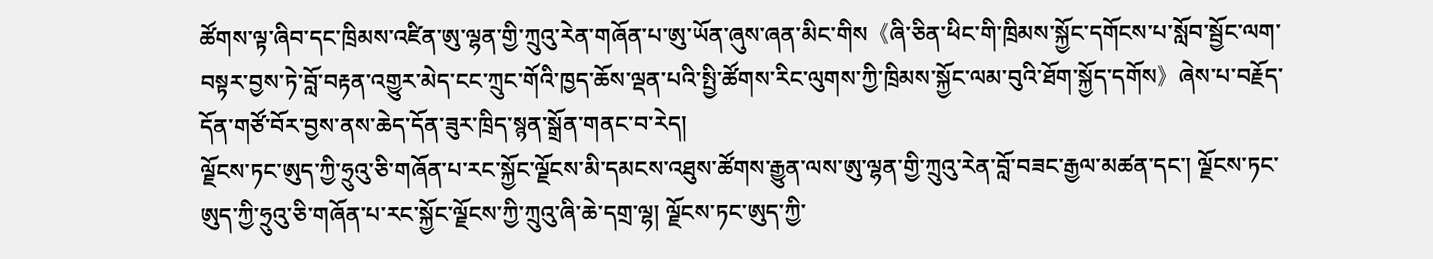ཚོགས་ལྟ་ཞིབ་དང་ཁྲིམས་འཛིན་ཨུ་ལྷན་གྱི་ཀྲུའུ་རེན་གཞོན་པ་ཨུ་ཡོན་ཞུས་ཞན་མིང་གིས《ཞི་ཅིན་ཕིང་གི་ཁྲིམས་སྐྱོང་དགོངས་པ་སློབ་སྦྱོང་ལག་བསྟར་བྱས་ཏེ་བློ་བརྟན་འགྱུར་མེད་ངང་ཀྲུང་གོའི་ཁྱད་ཆོས་ལྡན་པའི་སྤྱི་ཚོགས་རིང་ལུགས་ཀྱི་ཁྲིམས་སྐྱོང་ལམ་བུའི་ཐོག་སྐྱོད་དགོས》ཞེས་པ་བརྗོད་དོན་གཙོ་བོར་བྱས་ནས་ཆེད་དོན་ཟུར་ཁྲིད་སྙན་སྒྲོན་གནང་བ་རེད།
ལྗོངས་ཏང་ཨུད་ཀྱི་ཧྲུའུ་ཅི་གཞོན་པ་རང་སྐྱོང་ལྗོངས་མི་དམངས་འཐུས་ཚོགས་རྒྱུན་ལས་ཨུ་ལྷན་གྱི་ཀྲུའུ་རེན་བློ་བཟང་རྒྱལ་མཚན་དང་། ལྗོངས་ཏང་ཨུད་ཀྱི་ཧྲུའུ་ཅི་གཞོན་པ་རང་སྐྱོང་ལྗོངས་ཀྱི་ཀྲུའུ་ཞི་ཆེ་དགྲ་ལྷ། ལྗོངས་ཏང་ཨུད་ཀྱི་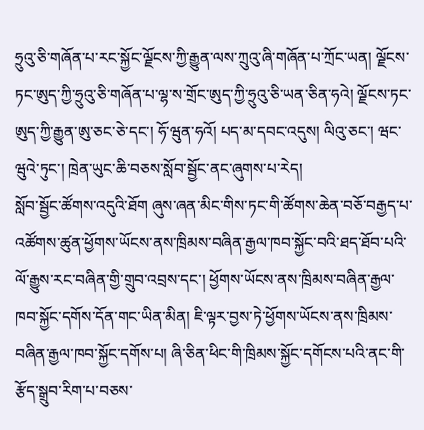ཧྲུའུ་ཅི་གཞོན་པ་རང་སྐྱོང་ལྗོངས་ཀྱི་རྒྱུན་ལས་ཀྲུའུ་ཞི་གཞོན་པ་ཀྲོང་ཡན། ལྗོངས་ཏང་ཨུད་ཀྱི་ཧྲུའུ་ཅི་གཞོན་པ་ལྷ་ས་གྲོང་ཨུད་ཀྱི་ཧྲུའུ་ཅི་ཡན་ཅིན་ཧའེ། ལྗོངས་ཏང་ཨུད་ཀྱི་རྒྱུན་ཨུ་ཅང་ཅེ་དང་། ཧོ་ཝུན་ཧའོ། པད་མ་དབང་འདུས། ལིའུ་ཅང་། ཝང་ཝུའེ་ཏུང་། ཁྲེན་ཡུང་ཆི་བཅས་སློབ་སྦྱོང་ནང་ཞུགས་པ་རེད།
སློབ་སྦྱོང་ཚོགས་འདུའི་ཐོག ཞུས་ཞན་མིང་གིས་ཏང་གི་ཚོགས་ཆེན་བཅོ་བརྒྱད་པ་འཚོགས་ཚུན་ཕྱོགས་ཡོངས་ནས་ཁྲིམས་བཞིན་རྒྱལ་ཁབ་སྐྱོང་བའི་ཐད་ཐོབ་པའི་ལོ་རྒྱུས་རང་བཞིན་གྱི་གྲུབ་འབྲས་དང་། ཕྱོགས་ཡོངས་ནས་ཁྲིམས་བཞིན་རྒྱལ་ཁབ་སྐྱོང་དགོས་དོན་གང་ཡིན་མིན། ཇི་ལྟར་བྱས་ཏེ་ཕྱོགས་ཡོངས་ནས་ཁྲིམས་བཞིན་རྒྱལ་ཁབ་སྐྱོང་དགོས་པ། ཞི་ཅིན་ཕིང་གི་ཁྲིམས་སྐྱོང་དགོངས་པའི་ནང་གི་རྩོད་སྒྲུབ་རིག་པ་བཅས་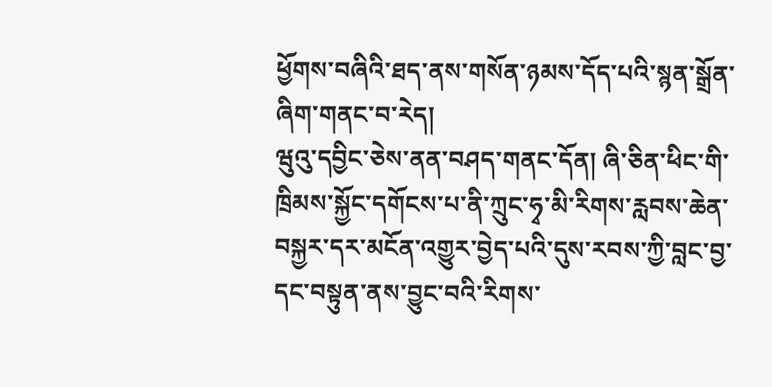ཕྱོགས་བཞིའི་ཐད་ནས་གསོན་ཉམས་དོད་པའི་སྙན་སྒྲོན་ཞིག་གནང་བ་རེད།
ཝུའུ་དབྱིང་ཅེས་ནན་བཤད་གནང་དོན། ཞི་ཅིན་ཕིང་གི་ཁྲིམས་སྐྱོང་དགོངས་པ་ནི་ཀྲུང་ཧྭ་མི་རིགས་རླབས་ཆེན་བསྐྱར་དར་མངོན་འགྱུར་བྱེད་པའི་དུས་རབས་ཀྱི་བླང་བྱ་དང་བསྟུན་ནས་བྱུང་བའི་རིགས་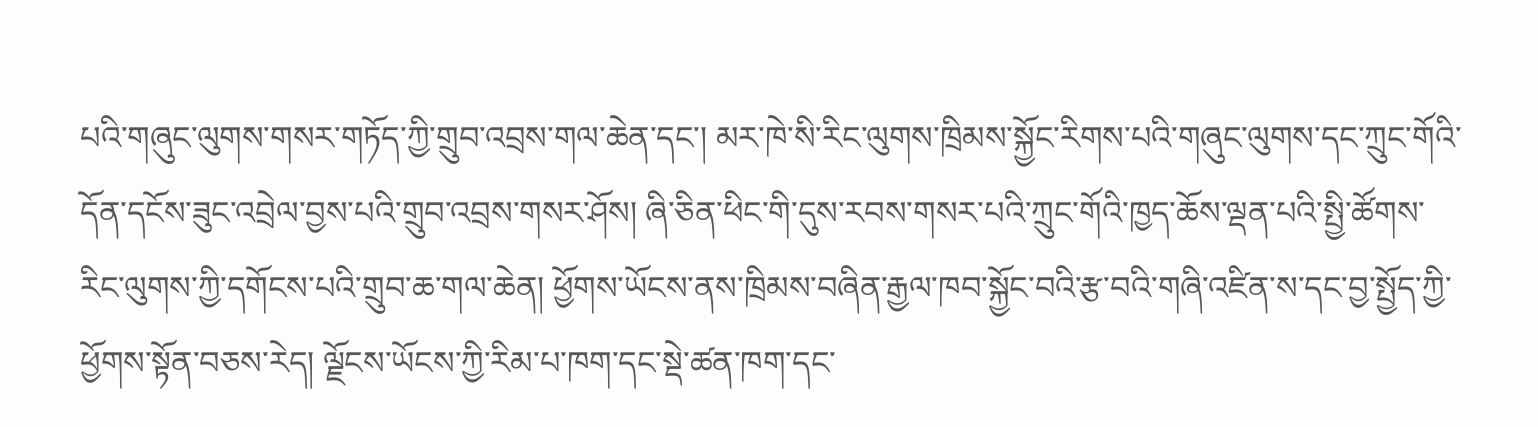པའི་གཞུང་ལུགས་གསར་གཏོད་ཀྱི་གྲུབ་འབྲས་གལ་ཆེན་དང་། མར་ཁེ་སི་རིང་ལུགས་ཁྲིམས་སྐྱོང་རིགས་པའི་གཞུང་ལུགས་དང་ཀྲུང་གོའི་དོན་དངོས་ཟུང་འབྲེལ་བྱས་པའི་གྲུབ་འབྲས་གསར་ཤོས། ཞི་ཅིན་ཕིང་གི་དུས་རབས་གསར་པའི་ཀྲུང་གོའི་ཁྱད་ཆོས་ལྡན་པའི་སྤྱི་ཚོགས་རིང་ལུགས་ཀྱི་དགོངས་པའི་གྲུབ་ཆ་གལ་ཆེན། ཕྱོགས་ཡོངས་ནས་ཁྲིམས་བཞིན་རྒྱལ་ཁབ་སྐྱོང་བའི་རྩ་བའི་གཞི་འཛིན་ས་དང་བྱ་སྤྱོད་ཀྱི་ཕྱོགས་སྟོན་བཅས་རེད། ལྗོངས་ཡོངས་ཀྱི་རིམ་པ་ཁག་དང་སྡེ་ཚན་ཁག་དང་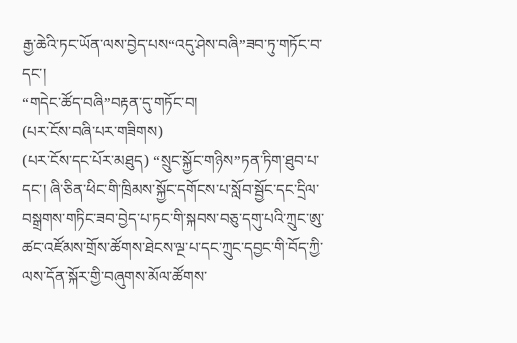རྒྱ་ཆེའི་ཏང་ཡོན་ལས་བྱེད་པས“འདུ་ཤེས་བཞི”ཟབ་ཏུ་གཏོང་བ་དང་།
“གདེང་ཚོད་བཞི”བརྟན་དུ་གཏོང་བ།
(པར་ངོས་བཞི་པར་གཟིགས)
(པར་ངོས་དང་པོར་མཐུད) “སྲུང་སྐྱོང་གཉིས”ཏན་ཏིག་ཐུབ་པ་དང་། ཞི་ཅིན་ཕིང་གི་ཁྲིམས་སྐྱོང་དགོངས་པ་སློབ་སྦྱོང་དང་དྲིལ་བསྒྲགས་གཏིང་ཟབ་བྱེད་པ་ཏང་གི་སྐབས་བཅུ་དགུ་པའི་ཀྲུང་ཨུ་ཚང་འཛོམས་གྲོས་ཚོགས་ཐེངས་ལྔ་པ་དང་ཀྲུང་དབྱང་གི་བོད་ཀྱི་ལས་དོན་སྐོར་གྱི་བཞུགས་མོལ་ཚོགས་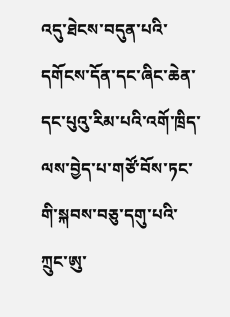འདུ་ཐེངས་བདུན་པའི་དགོངས་དོན་དང་ཞིང་ཆེན་དང་པུའུ་རིམ་པའི་འགོ་ཁྲིད་ལས་བྱེད་པ་གཙོ་བོས་ཏང་གི་སྐབས་བཅུ་དགུ་པའི་ཀྲུང་ཨུ་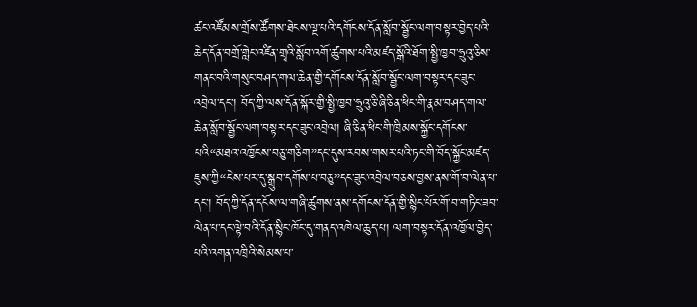ཚང་འཛོམས་གྲོས་ཚོགས་ཐེངས་ལྔ་པའི་དགོངས་དོན་སློབ་སྦྱོང་ལག་བསྟར་བྱེད་པའི་ཆེད་དོན་བགྲོ་གླེང་འཛིན་གྲྭའི་སློབ་འགོ་ཚུགས་པའི་མཛད་སྒོའི་ཐོག་སྤྱི་ཁྱབ་ཧྲུའུ་ཅིས་གནང་བའི་གསུང་བཤད་གལ་ཆེན་གྱི་དགོངས་དོན་སློབ་སྦྱོང་ལག་བསྟར་དང་ཟུང་འབྲེལ་དང་། བོད་ཀྱི་ལས་དོན་སྐོར་གྱི་སྤྱི་ཁྱབ་ཧྲུའུ་ཅི་ཞི་ཅིན་ཕིང་གི་རྣམ་བཤད་གལ་ཆེན་སློབ་སྦྱོང་ལག་བསྟར་དང་ཟུང་འབྲེལ། ཞི་ཅིན་ཕིང་གི་ཁྲིམས་སྐྱོང་དགོངས་པའི“མཐའ་འཁྱོངས་བཅུ་གཅིག”དང་དུས་རབས་གསར་པའི་ཏང་གི་བོད་སྐྱོང་མཛད་ཇུས་ཀྱི“ངེས་པར་དུ་སྒྲུབ་དགོས་པ་བཅུ”དང་ཟུང་འབྲེལ་བཅས་བྱས་ནས་གོ་བ་ལེན་པ་དང་། བོད་ཀྱི་དོན་དངོས་ལ་གཞི་ཚུགས་ནས་དགོངས་དོན་གྱི་སྙིང་པོར་གོ་བ་གཏིང་ཟབ་ལེན་པ་དང་ལྟེ་བའི་དོན་སྙིང་ཁོང་དུ་གནད་འཁེལ་ཆུད་པ། ལག་བསྟར་དོན་འཁྱོལ་བྱེད་པའི་འགན་འཁྲིའི་སེམས་པ་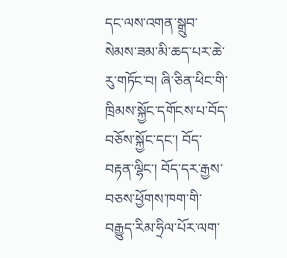དང་ལས་འགན་སྒྲུབ་སེམས་ཟམ་མི་ཆད་པར་ཆེ་རུ་གཏོང་བ། ཞི་ཅིན་ཕིང་གི་ཁྲིམས་སྐྱོང་དགོངས་པ་བོད་བཅོས་སྐྱོང་དང་། བོད་བརྟན་ལྷིང་། བོད་དར་རྒྱས་བཅས་ཕྱོགས་ཁག་གི་བརྒྱུད་རིམ་ཧྲིལ་པོར་ལག་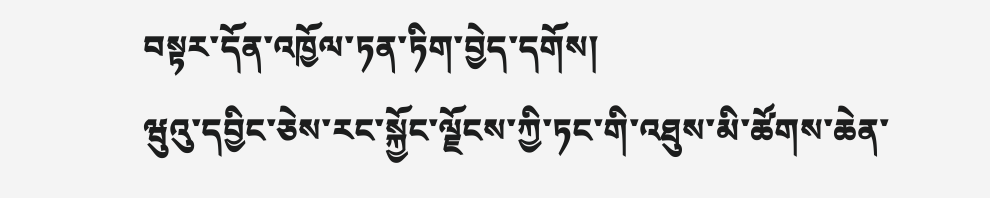བསྟར་དོན་འཁྱོལ་ཏན་ཏིག་བྱེད་དགོས།
ཝུའུ་དབྱིང་ཅེས་རང་སྐྱོང་ལྗོངས་ཀྱི་ཏང་གི་འཐུས་མི་ཚོགས་ཆེན་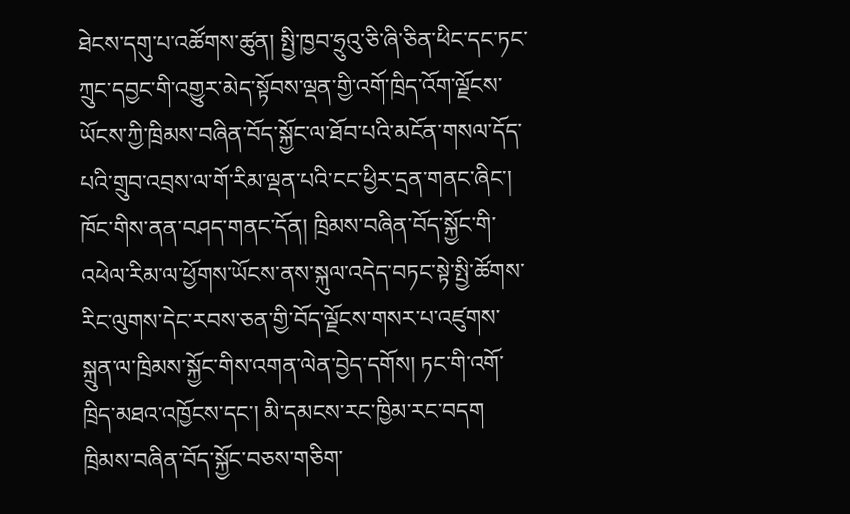ཐེངས་དགུ་པ་འཚོགས་ཚུན། སྤྱི་ཁྱབ་ཧྲུའུ་ཅི་ཞི་ཅིན་ཕིང་དང་ཏང་ཀྲུང་དབྱང་གི་འགྱུར་མེད་སྟོབས་ལྡན་གྱི་འགོ་ཁྲིད་འོག་ལྗོངས་ཡོངས་ཀྱི་ཁྲིམས་བཞིན་བོད་སྐྱོང་ལ་ཐོབ་པའི་མངོན་གསལ་དོད་པའི་གྲུབ་འབྲས་ལ་གོ་རིམ་ལྡན་པའི་ངང་ཕྱིར་དྲན་གནང་ཞིང་། ཁོང་གིས་ནན་བཤད་གནང་དོན། ཁྲིམས་བཞིན་བོད་སྐྱོང་གི་འཕེལ་རིམ་ལ་ཕྱོགས་ཡོངས་ནས་སྐུལ་འདེད་བཏང་སྟེ་སྤྱི་ཚོགས་རིང་ལུགས་དེང་རབས་ཅན་གྱི་བོད་ལྗོངས་གསར་པ་འཛུགས་སྐྲུན་ལ་ཁྲིམས་སྐྱོང་གིས་འགན་ལེན་བྱེད་དགོས། ཏང་གི་འགོ་ཁྲིད་མཐའ་འཁྱོངས་དང་། མི་དམངས་རང་ཁྱིམ་རང་བདག ཁྲིམས་བཞིན་བོད་སྐྱོང་བཅས་གཅིག་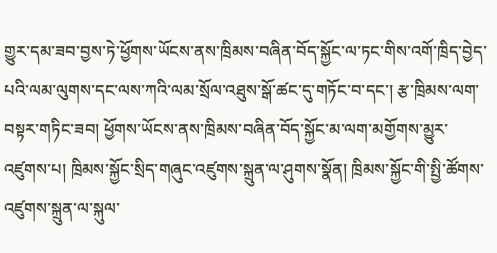གྱུར་དམ་ཟབ་བྱས་ཏེ་ཕྱོགས་ཡོངས་ནས་ཁྲིམས་བཞིན་བོད་སྐྱོང་ལ་ཏང་གིས་འགོ་ཁྲིད་བྱེད་པའི་ལམ་ལུགས་དང་ལས་ཀའི་ལམ་སྲོལ་འཐུས་སྒོ་ཚང་དུ་གཏོང་བ་དང་། རྩ་ཁྲིམས་ལག་བསྟར་གཏིང་ཟབ། ཕྱོགས་ཡོངས་ནས་ཁྲིམས་བཞིན་བོད་སྐྱོང་མ་ལག་མགྱོགས་མྱུར་འཛུགས་པ། ཁྲིམས་སྐྱོང་སྲིད་གཞུང་འཛུགས་སྐྲུན་ལ་ཤུགས་སྣོན། ཁྲིམས་སྐྱོང་གི་སྤྱི་ཚོགས་འཛུགས་སྐྲུན་ལ་སྐུལ་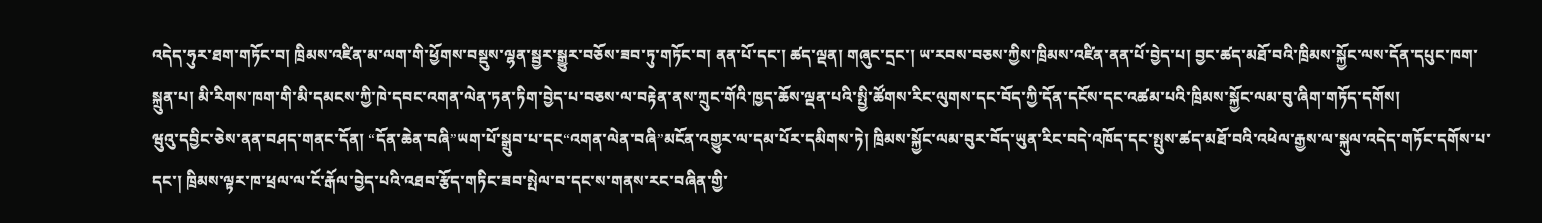འདེད་ཧུར་ཐག་གཏོང་བ། ཁྲིམས་འཛིན་མ་ལག་གི་ཕྱོགས་བསྡུས་ལྷན་སྦྱར་སྒྱུར་བཅོས་ཟབ་ཏུ་གཏོང་བ། ནན་པོ་དང་། ཚད་ལྡན། གཞུང་དྲང་། ཡ་རབས་བཅས་ཀྱིས་ཁྲིམས་འཛིན་ནན་པོ་བྱེད་པ། བྱང་ཚད་མཐོ་བའི་ཁྲིམས་སྐྱོང་ལས་དོན་དཔུང་ཁག་སྐྲུན་པ། མི་རིགས་ཁག་གི་མི་དམངས་ཀྱི་ཁེ་དབང་འགན་ལེན་ཏན་ཏིག་བྱེད་པ་བཅས་ལ་བརྟེན་ནས་ཀྲུང་གོའི་ཁྱད་ཆོས་ལྡན་པའི་སྤྱི་ཚོགས་རིང་ལུགས་དང་བོད་ཀྱི་དོན་དངོས་དང་འཚམ་པའི་ཁྲིམས་སྐྱོང་ལམ་བུ་ཞིག་གཏོད་དགོས།
ཝུའུ་དབྱིང་ཅེས་ནན་བཤད་གནང་དོན། “དོན་ཆེན་བཞི”ཡག་པོ་སྒྲུབ་པ་དང“འགན་ལེན་བཞི”མངོན་འགྱུར་ལ་དམ་པོར་དམིགས་ཏེ། ཁྲིམས་སྐྱོང་ལམ་བུར་བོད་ཡུན་རིང་བདེ་འཁོད་དང་སྤུས་ཚད་མཐོ་བའི་འཕེལ་རྒྱས་ལ་སྐུལ་འདེད་གཏོང་དགོས་པ་དང་། ཁྲིམས་ལྟར་ཁ་ཕྲལ་ལ་ངོ་རྒོལ་བྱེད་པའི་འཐབ་རྩོད་གཏིང་ཟབ་སྤེལ་བ་དང་ས་གནས་རང་བཞིན་གྱི་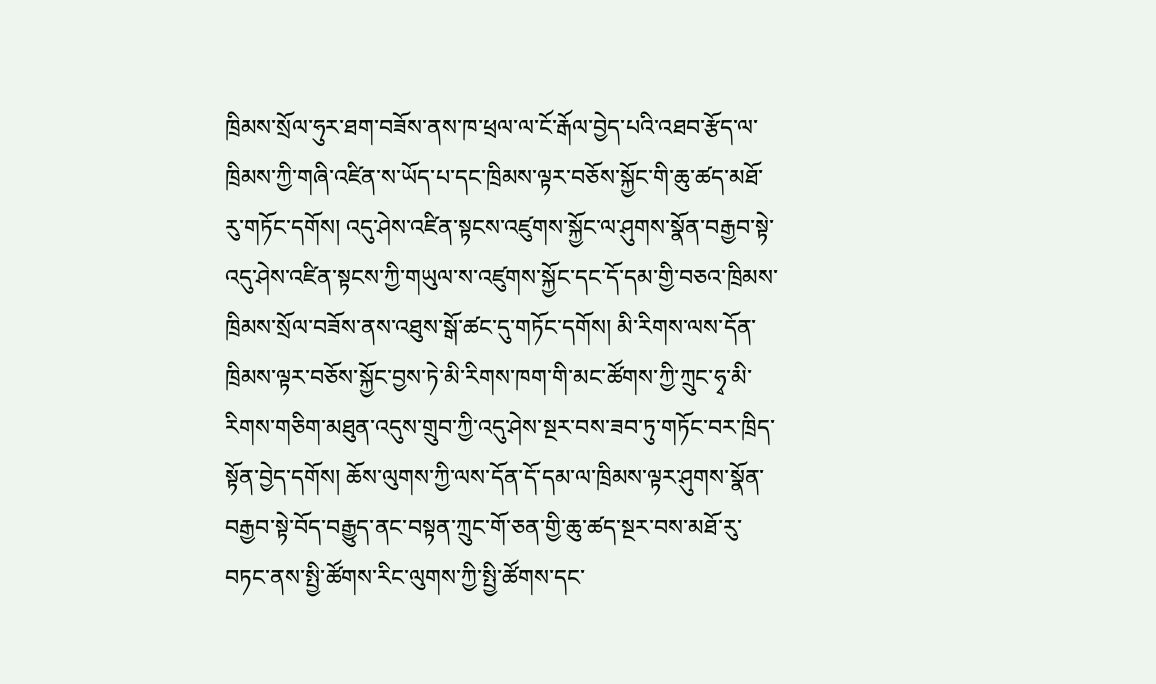ཁྲིམས་སྲོལ་ཧུར་ཐག་བཟོས་ནས་ཁ་ཕྲལ་ལ་ངོ་རྒོལ་བྱེད་པའི་འཐབ་རྩོད་ལ་ཁྲིམས་ཀྱི་གཞི་འཛིན་ས་ཡོད་པ་དང་ཁྲིམས་ལྟར་བཅོས་སྐྱོང་གི་ཆུ་ཚད་མཐོ་རུ་གཏོང་དགོས། འདུ་ཤེས་འཛིན་སྟངས་འཛུགས་སྐྱོང་ལ་ཤུགས་སྣོན་བརྒྱབ་སྟེ་འདུ་ཤེས་འཛིན་སྟངས་ཀྱི་གཡུལ་ས་འཛུགས་སྐྱོང་དང་དོ་དམ་གྱི་བཅའ་ཁྲིམས་ཁྲིམས་སྲོལ་བཟོས་ནས་འཐུས་སྒོ་ཚང་དུ་གཏོང་དགོས། མི་རིགས་ལས་དོན་ཁྲིམས་ལྟར་བཅོས་སྐྱོང་བྱས་ཏེ་མི་རིགས་ཁག་གི་མང་ཚོགས་ཀྱི་ཀྲུང་ཧྭ་མི་རིགས་གཅིག་མཐུན་འདུས་གྲུབ་ཀྱི་འདུ་ཤེས་སྔར་བས་ཟབ་ཏུ་གཏོང་བར་ཁྲིད་སྟོན་བྱེད་དགོས། ཆོས་ལུགས་ཀྱི་ལས་དོན་དོ་དམ་ལ་ཁྲིམས་ལྟར་ཤུགས་སྣོན་བརྒྱབ་སྟེ་བོད་བརྒྱུད་ནང་བསྟན་ཀྲུང་གོ་ཅན་གྱི་ཆུ་ཚད་སྔར་བས་མཐོ་རུ་བཏང་ནས་སྤྱི་ཚོགས་རིང་ལུགས་ཀྱི་སྤྱི་ཚོགས་དང་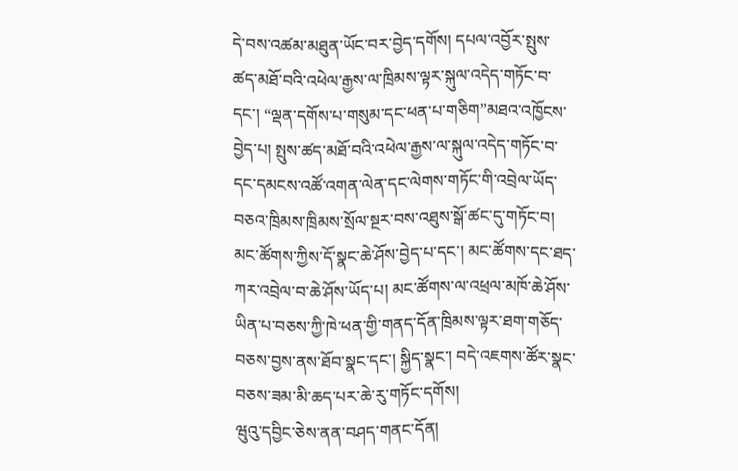དེ་བས་འཚམ་མཐུན་ཡོང་བར་བྱེད་དགོས། དཔལ་འབྱོར་སྤུས་ཚད་མཐོ་བའི་འཕེལ་རྒྱས་ལ་ཁྲིམས་ལྟར་སྐུལ་འདེད་གཏོང་བ་དང་། “ལྡན་དགོས་པ་གསུམ་དང་ཕན་པ་གཅིག”མཐའ་འཁྱོངས་བྱེད་པ། སྤུས་ཚད་མཐོ་བའི་འཕེལ་རྒྱས་ལ་སྐུལ་འདེད་གཏོང་བ་དང་དམངས་འཚོ་འགན་ལེན་དང་ལེགས་གཏོང་གི་འབྲེལ་ཡོད་བཅའ་ཁྲིམས་ཁྲིམས་སྲོལ་སྔར་བས་འཐུས་སྒོ་ཚང་དུ་གཏོང་བ། མང་ཚོགས་ཀྱིས་དོ་སྣང་ཆེ་ཤོས་བྱེད་པ་དང་། མང་ཚོགས་དང་ཐད་ཀར་འབྲེལ་བ་ཆེ་ཤོས་ཡོད་པ། མང་ཚོགས་ལ་འཕྲལ་མཁོ་ཆེ་ཤོས་ཡིན་པ་བཅས་ཀྱི་ཁེ་ཕན་གྱི་གནད་དོན་ཁྲིམས་ལྟར་ཐག་གཅོད་བཅས་བྱས་ནས་ཐོབ་སྣང་དང་། སྐྱིད་སྣང་། བདེ་འཇགས་ཚོར་སྣང་བཅས་ཟམ་མི་ཆད་པར་ཆེ་རུ་གཏོང་དགོས།
ཝུའུ་དབྱིང་ཅེས་ནན་བཤད་གནང་དོན།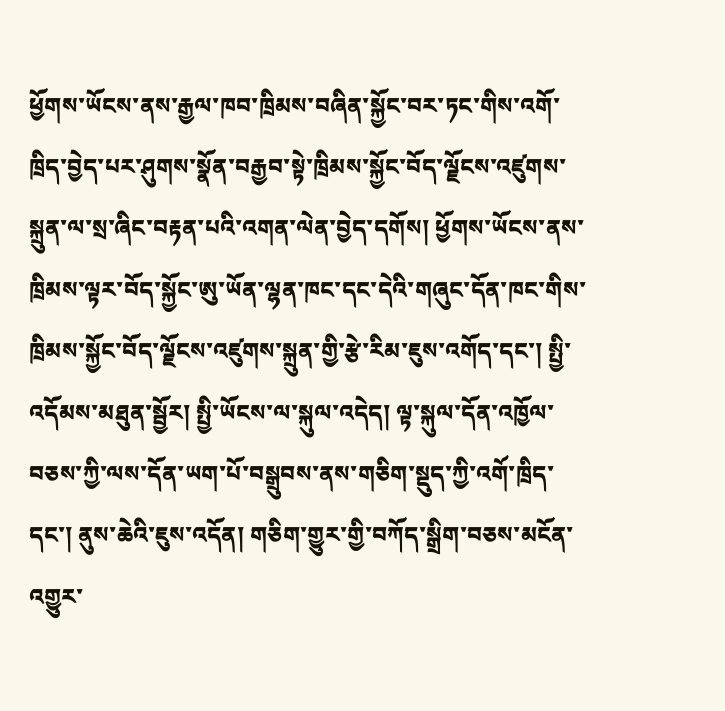ཕྱོགས་ཡོངས་ནས་རྒྱལ་ཁབ་ཁྲིམས་བཞིན་སྐྱོང་བར་ཏང་གིས་འགོ་ཁྲིད་བྱེད་པར་ཤུགས་སྣོན་བརྒྱབ་སྟེ་ཁྲིམས་སྐྱོང་བོད་ལྗོངས་འཛུགས་སྐྲུན་ལ་སྲ་ཞིང་བརྟན་པའི་འགན་ལེན་བྱེད་དགོས། ཕྱོགས་ཡོངས་ནས་ཁྲིམས་ལྟར་བོད་སྐྱོང་ཨུ་ཡོན་ལྷན་ཁང་དང་དེའི་གཞུང་དོན་ཁང་གིས་ཁྲིམས་སྐྱོང་བོད་ལྗོངས་འཛུགས་སྐྲུན་གྱི་རྩེ་རིམ་ཇུས་འགོད་དང་། སྤྱི་འདོམས་མཐུན་སྦྱོར། སྤྱི་ཡོངས་ལ་སྐུལ་འདེད། ལྟ་སྐུལ་དོན་འཁྱོལ་བཅས་ཀྱི་ལས་དོན་ཡག་པོ་བསྒྲུབས་ནས་གཅིག་སྡུད་ཀྱི་འགོ་ཁྲིད་དང་། ནུས་ཆེའི་ཇུས་འདོན། གཅིག་གྱུར་གྱི་བཀོད་སྒྲིག་བཅས་མངོན་འགྱུར་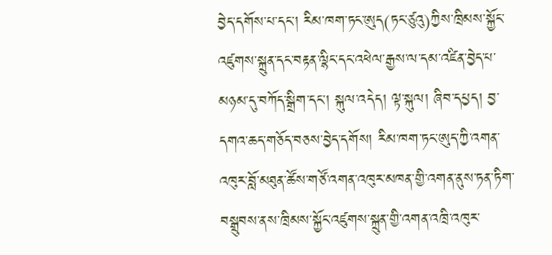བྱེད་དགོས་པ་དང་། རིམ་ཁག་ཏང་ཨུད(ཏང་ཙུའུ)ཀྱིས་ཁྲིམས་སྐྱོང་འཛུགས་སྐྲུན་དང་བརྟན་ལྷིང་དང་འཕེལ་རྒྱས་ལ་དམ་འཛིན་བྱེད་པ་མཉམ་དུ་བཀོད་སྒྲིག་དང་། སྐུལ་འདེད། ལྟ་སྐུལ། ཞིབ་དཔྱད། བྱ་དགའ་ཆད་གཅོད་བཅས་བྱེད་དགོས། རིམ་ཁག་ཏང་ཨུད་ཀྱི་འགན་འཁུར་བློ་མཐུན་ཚོས་གཙོ་འགན་འཁུར་མཁན་གྱི་འགན་ནུས་ཏན་ཏིག་བསྒྲུབས་ནས་ཁྲིམས་སྐྱོང་འཛུགས་སྐྲུན་གྱི་འགན་འཁྲི་འཁུར་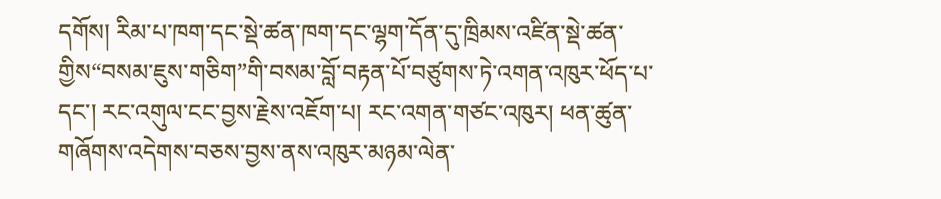དགོས། རིམ་པ་ཁག་དང་སྡེ་ཚན་ཁག་དང་ལྷག་དོན་དུ་ཁྲིམས་འཛིན་སྡེ་ཚན་གྱིས“བསམ་ཇུས་གཅིག”གི་བསམ་བློ་བརྟན་པོ་བཙུགས་ཏེ་འགན་འཁུར་ཕོད་པ་དང་། རང་འགུལ་ངང་བྱས་རྗེས་འཇོག་པ། རང་འགན་གཙང་འཁུར། ཕན་ཚུན་གཞོགས་འདེགས་བཅས་བྱས་ནས་འཁུར་མཉམ་ལེན་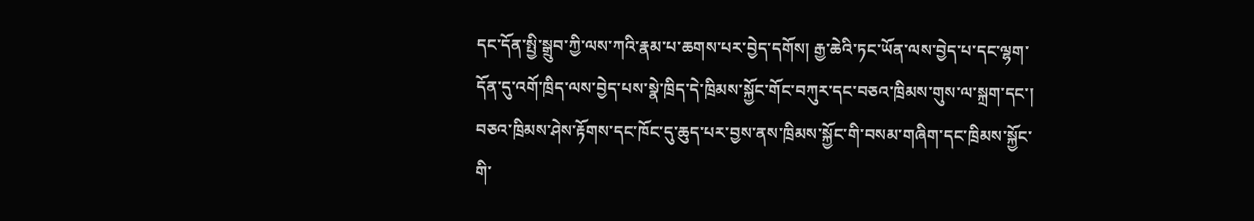དང་དོན་སྤྱི་སྒྲུབ་ཀྱི་ལས་ཀའི་རྣམ་པ་ཆགས་པར་བྱེད་དགོས། རྒྱ་ཆེའི་ཏང་ཡོན་ལས་བྱེད་པ་དང་ལྷག་དོན་དུ་འགོ་ཁྲིད་ལས་བྱེད་པས་སྣེ་ཁྲིད་དེ་ཁྲིམས་སྐྱོང་གོང་བཀུར་དང་བཅའ་ཁྲིམས་གུས་ལ་སྐྲག་དང་། བཅའ་ཁྲིམས་ཤེས་རྟོགས་དང་ཁོང་དུ་ཆུད་པར་བྱས་ནས་ཁྲིམས་སྐྱོང་གི་བསམ་གཞིག་དང་ཁྲིམས་སྐྱོང་གི་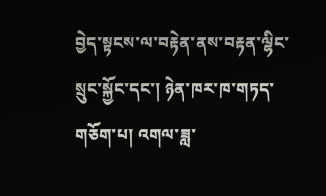བྱེད་སྟངས་ལ་བརྟེན་ནས་བརྟན་ལྷིང་སྲུང་སྐྱོང་དང་། ཉེན་ཁར་ཁ་གཏད་གཅོག་པ། འགལ་ཟླ་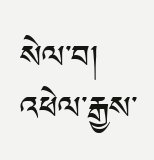སེལ་བ། འཕེལ་རྒྱས་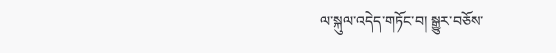ལ་སྐུལ་འདེད་གཏོང་བ། སྒྱུར་བཅོས་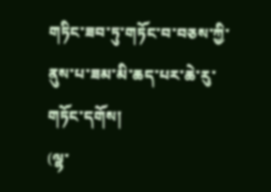གཏིང་ཟབ་ཏུ་གཏོང་བ་བཅས་ཀྱི་ནུས་པ་ཟམ་མི་ཆད་པར་ཆེ་རུ་གཏོང་དགོས།
(ལྷ་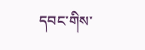དབང་གིས་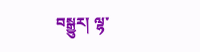བསྒྱུར། ལྷ་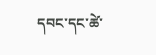དབང་དང་ཚེ་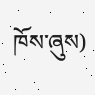ཁོས་ཞུས)